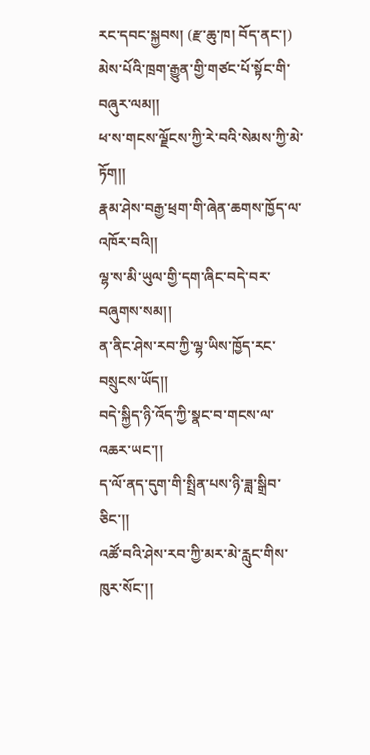རང་དབང་སྐྱབས། (རྫ་ཆུ་ཁ། བོད་ནང་།)
མེས་པོའི་ཁྲག་རྒྱུན་གྱི་གཙང་པོ་སྟོང་གི་བཞུར་ལམ།།
ཕ་ས་གངས་ལྗོངས་ཀྱི་རེ་བའི་སེམས་ཀྱི་མེ་ཏོག།།
རྣམ་ཤེས་བརྒྱ་ཕྲག་གི་ཞེན་ཆགས་ཁྱོད་ལ་འཁོར་བའི།།
ལྷ་ས་མི་ཡུལ་གྱི་དག་ཞིང་བདེ་བར་བཞུགས་སམ།།
ན་ནིང་ཤེས་རབ་ཀྱི་ལྷ་ཡིས་ཁྱོད་རང་བསྲུངས་ཡོད།།
བདེ་སྐྱིད་ཉི་འོད་ཀྱི་སྣང་བ་གངས་ལ་འཆར་ཡང་།།
ད་ལོ་ནད་དུག་གི་སྤྲིན་པས་ཉི་ཟླ་སྒྲིབ་ཅིང་།།
འཚོ་བའི་ཤེས་རབ་ཀྱི་མར་མེ་རླུང་གིས་ཁུར་སོང་།།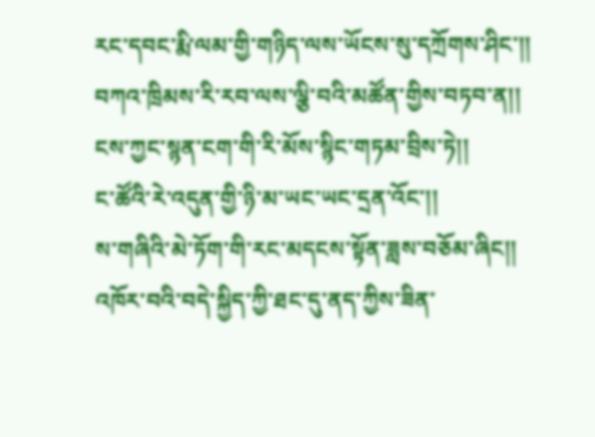རང་དབང་རྨི་ལམ་གྱི་གཉིད་ལས་ཡོངས་སུ་དཀྲོགས་ཤིང་།།
བཀའ་ཁྲིམས་རི་རབ་ལས་ལྕི་བའི་མཚོན་གྱིས་བཏབ་ན།།
ངས་ཀྱང་སྙན་ངག་གི་རི་མོས་སྙིང་གཏམ་བྲིས་ཏེ།།
ང་ཚོའི་རེ་འདུན་གྱི་ཉི་མ་ཡང་ཡང་དྲན་འོང་།།
ས་གཞིའི་མེ་ཏོག་གི་རང་མདངས་སྟོན་ཟླས་བཅོམ་ཞིང།།
འཁོར་བའི་བདེ་སྐྱིད་ཀྱི་ཐང་དུ་ནད་ཀྱིས་ཟིན་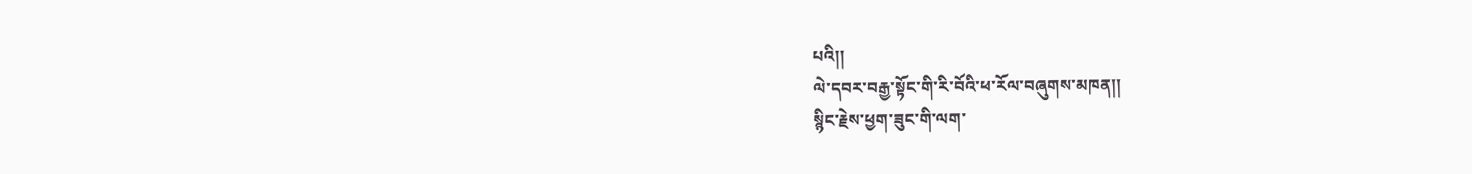པའི།།
ལེ་དབར་བརྒྱ་སྟོང་གི་རི་བོའི་ཕ་རོལ་བཞུགས་མཁན།།
སྙིང་རྗེས་ཕྱག་ཟུང་གི་ལག་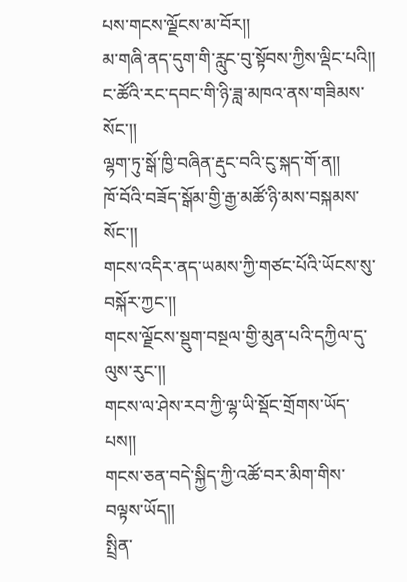པས་གངས་ལྗོངས་མ་བོར།།
མ་གཞི་ནད་དུག་གི་རླུང་བུ་སྟོབས་ཀྱིས་ལྡིང་པའི།།
ང་ཚོའི་རང་དབང་གི་ཉི་ཟླ་མཁའ་ནས་གཟིམས་སོང་།།
ལྷག་ཏུ་སྒོ་ཁྱི་བཞིན་རྡུང་བའི་ངུ་སྐད་གོ་ན།།
ཁོ་བོའི་བཟོད་སྒོམ་གྱི་རྒྱ་མཚོ་ཉི་མས་བསྐམས་སོང་།།
གངས་འདིར་ནད་ཡམས་ཀྱི་གཙང་པོའི་ཡོངས་སུ་བསྐོར་ཀྱང་།།
གངས་ལྗོངས་སྡུག་བསྔལ་གྱི་མུན་པའི་དཀྱིལ་དུ་ལུས་རུང་།།
གངས་ལ་ཤེས་རབ་ཀྱི་ལྷ་ཡི་སྡོང་གྲོགས་ཡོད་པས།།
གངས་ཅན་བདེ་སྐྱིད་ཀྱི་འཚོ་བར་མིག་གིས་བལྟས་ཡོད།།
སྤྲིན་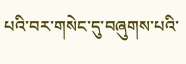པའི་བར་གསེང་དུ་བཞུགས་པའི་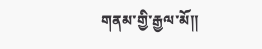གནམ་གྱི་རྒྱལ་མོ།།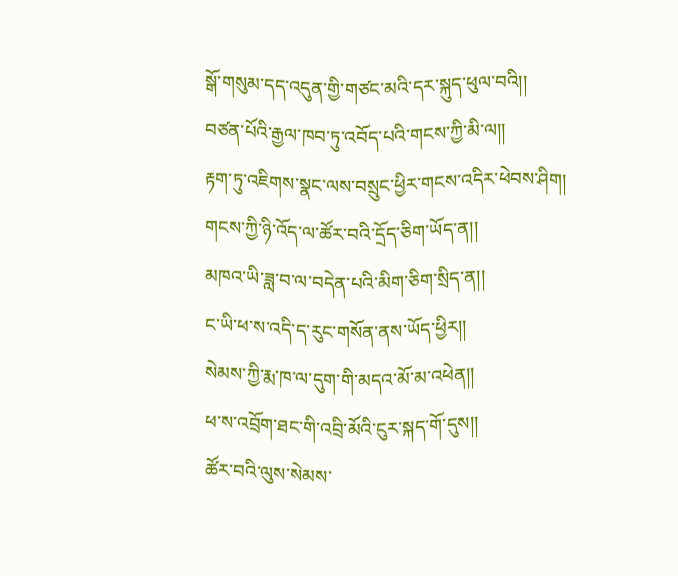སྒོ་གསུམ་དད་འདུན་གྱི་གཙང་མའི་དར་སྐུད་ཕུལ་བའི།།
བཙན་པོའི་རྒྱལ་ཁབ་ཏུ་འབོད་པའི་གངས་ཀྱི་མི་ལ།།
རྟག་ཏུ་འཇིགས་སྣང་ལས་བསྲུང་ཕྱིར་གངས་འདིར་ཕེབས་ཤིག།
གངས་ཀྱི་ཉི་འོད་ལ་ཚོར་བའི་དྲོད་ཅིག་ཡོད་ན།།
མཁའ་ཡི་ཟླ་བ་ལ་བདེན་པའི་མིག་ཅིག་སྲིད་ན།།
ང་ཡི་ཕ་ས་འདི་ད་རུང་གསོན་ནས་ཡོད་ཕྱིར།།
སེམས་ཀྱི་རྨ་ཁ་ལ་དུག་གི་མདའ་མོ་མ་འཕེན།།
ཕ་ས་འབྲོག་ཐང་གི་འབྲི་མོའི་ངུར་སྐད་གོ་དུས།།
ཚོར་བའི་ལུས་སེམས་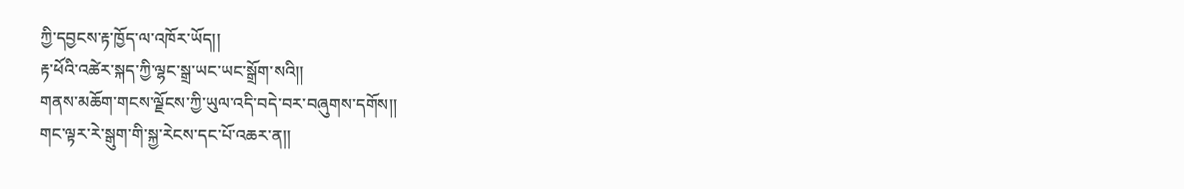ཀྱི་དབྱངས་རྟ་ཁྱོད་ལ་འཁོར་ཡོད།།
རྟ་ཕོའི་འཚེར་སྐད་ཀྱི་ལྷང་སྒྲ་ཡང་ཡང་སྒྲོག་སའི།།
གནས་མཆོག་གངས་ལྗོངས་ཀྱི་ཡུལ་འདི་བདེ་བར་བཞུགས་དགོས།།
གང་ལྟར་རེ་སྒུག་གི་སྐྱ་རེངས་དང་པོ་འཆར་ན།།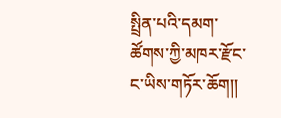སྤྲིན་པའི་དམག་ཚོགས་ཀྱི་མཁར་རྫོང་ང་ཡིས་གཏོར་ཆོག།།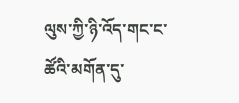ལུས་ཀྱི་ཉི་འོད་གང་ང་ཚོའི་མགོན་དུ་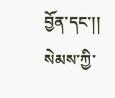བྱོན་དང་།།
སེམས་ཀྱི་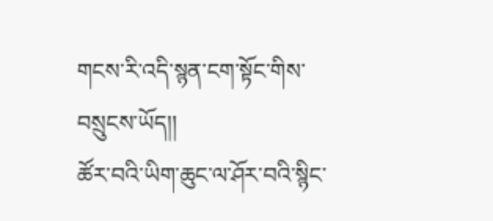གངས་རི་འདི་སྙན་ངག་སྟོང་གིས་བསྲུངས་ཡོད།།
ཚོར་བའི་ཡིག་ཆུང་ལ་ཤོར་བའི་སྙིང་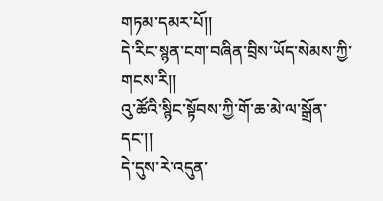གཏམ་དམར་པོ།།
དེ་རིང་སྙན་ངག་བཞིན་བྲིས་ཡོད་སེམས་ཀྱི་གངས་རི།།
འུ་ཚོའི་སྙིང་སྟོབས་ཀྱི་གོ་ཆ་མེ་ལ་སྒྲོན་དང་།།
དེ་དུས་རེ་འདུན་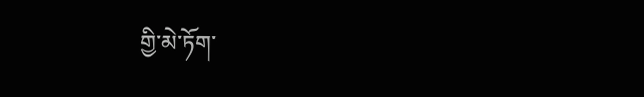གྱི་མེ་ཏོག་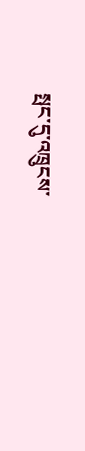སྤང་དུ་འཁྲུངས་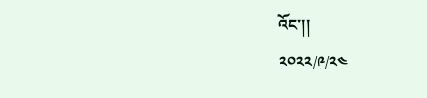འོང་།།
༢༠༢༢/༩/༢༤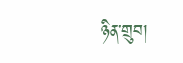ཉིན་གྲུབ།